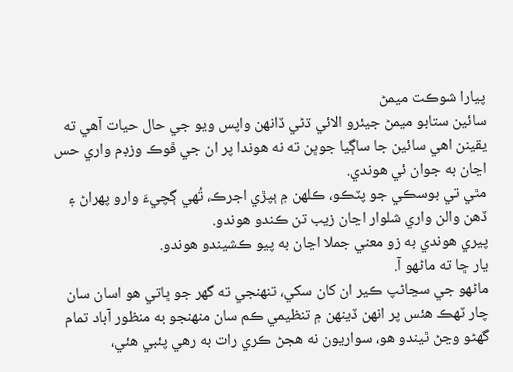پيارا شوڪت ميمڻ
سائين ستابو ميمڻ جيئرو الائي ڌڻي ڏانهن واپس ويو جي حال حيات آهي ته يقينن اهي سائين جا ساڳيا جوڀن ته نه هوندا پر ان جي ڦوڪ وزڊم واري حس اڃان به جوان ئي هوندي.
مٿي تي بوسڪي جو پٽڪو، ڪلهن ۾ ٻپڙي اجرڪ، تُهي ڳچيءَ وارو پهراڻ ۽ ڏهن والن واري شلوار اڃان زيب تن ڪندو هوندو.
پيري هوندي به زو معني جملا اڃان به پيو ڪشيندو هوندو.
يار ڇا ته ماڻهو آ.
ماڻهو جي سڃاڻپ ڪير ان کان سکي، تنهنجي ته گهر جو ڀاتي ھو اسان سان چار ٽهڪ هئس پر انهن ڏينهن ۾ تنظيمي ڪم سان منهنجو به منظور آباد تمام گهڻو وڃڻ ٿيندو هو، سواريون نه هجڻ ڪري رات به رهي پئبي هئي،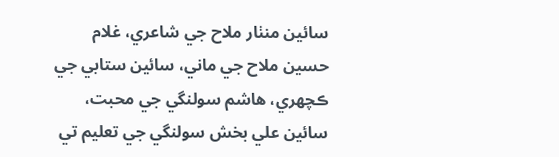سائين منٺار ملاح جي شاعري، غلام حسين ملاح جي ماني، سائين ستابي جي ڪچهري، هاشم سولنگي جي محبت، سائين علي بخش سولنگي جي تعليم تي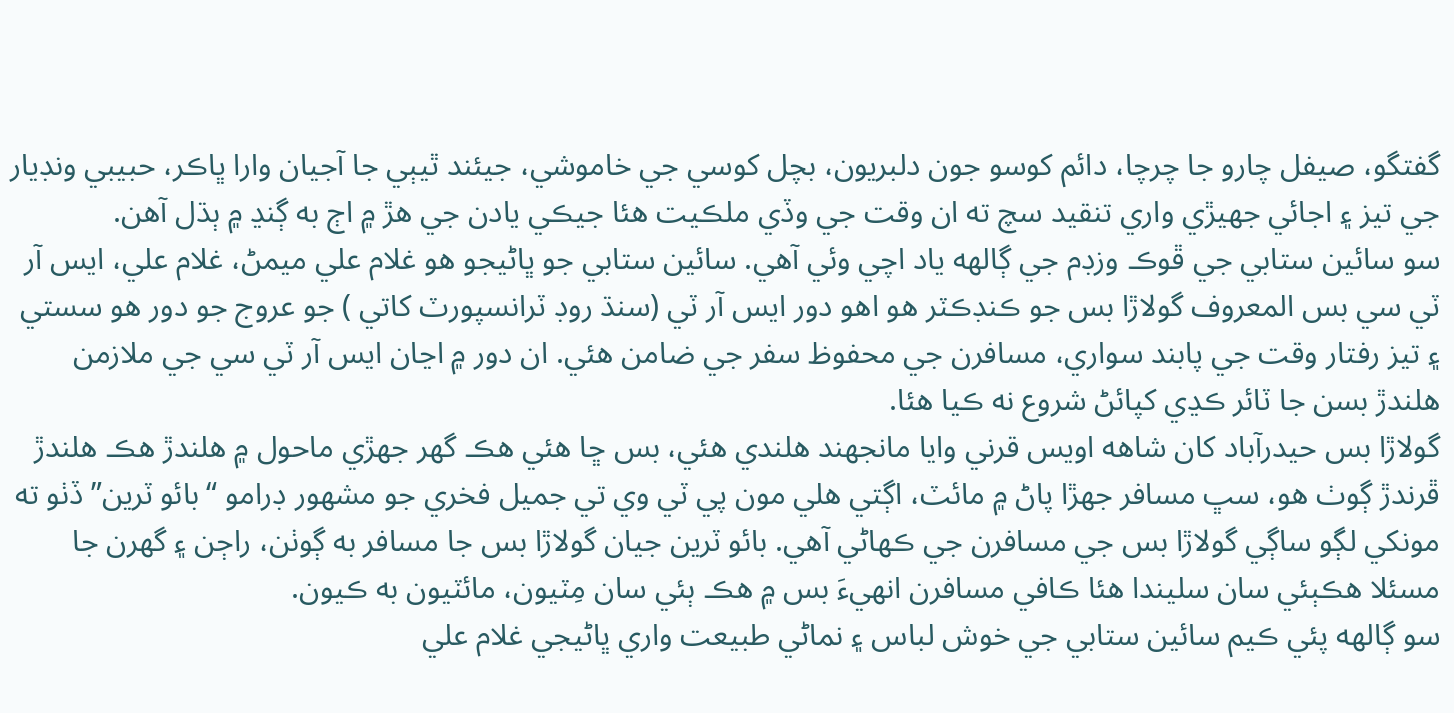گفتگو، صيفل چارو جا چرچا، دائم کوسو جون دلبريون، بچل کوسي جي خاموشي، جيئند ٿيٻي جا آجيان وارا ڀاڪر، حبيبي ونڊيار جي تيز ۽ اجائي جهيڙي واري تنقيد سچ ته ان وقت جي وڏي ملڪيت هئا جيڪي يادن جي هڙ ۾ اڄ به ڳنڍ ۾ ٻڌل آهن.
سو سائين ستابي جي ڦوڪ وزڊم جي ڳالهه ياد اچي وئي آهي. سائين ستابي جو ڀاڻيجو هو غلام علي ميمڻ، غلام علي، ايس آر ٽي سي بس المعروف گولاڙا بس جو ڪنڊڪٽر هو اهو دور ايس آر ٽي (سنڌ روڊ ٽرانسپورٽ کاتي ) جو عروج جو دور هو سستي ۽ تيز رفتار وقت جي پابند سواري، مسافرن جي محفوظ سفر جي ضامن هئي. ان دور ۾ اڃان ايس آر ٽي سي جي ملازمن هلندڙ بسن جا ٽائر ڪڍي کپائڻ شروع نه ڪيا هئا.
گولاڙا بس حيدرآباد کان شاهه اويس قرني وايا مانجهند هلندي هئي، بس ڇا هئي هڪ گهر جهڙي ماحول ۾ هلندڙ هڪ هلندڙ ڦرندڙ ڳوٺ هو، سڀ مسافر جهڙا پاڻ ۾ مائٽ، اڳتي هلي مون پي ٽي وي تي جميل فخري جو مشهور ڊرامو “بائو ٽرين” ڏٺو ته مونکي لڳو ساڳي گولاڙا بس جي مسافرن جي ڪهاڻي آهي. بائو ٽرين جيان گولاڙا بس جا مسافر به ڳوٺن، راڄن ۽ گهرن جا مسئلا هڪٻئي سان سليندا هئا ڪافي مسافرن انهيءَ بس ۾ هڪ ٻئي سان مِٽيون، مائٽيون به ڪيون.
سو ڳالهه پئي ڪيم سائين ستابي جي خوش لباس ۽ نماڻي طبيعت واري ڀاڻيجي غلام علي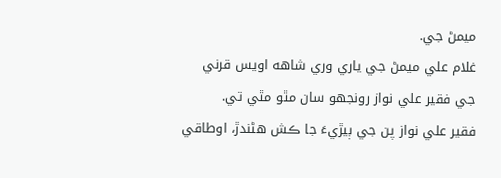ميمڻ جي.
غلام علي ميمڻ جي ياري وري شاهه اويس قرني جي فقير علي نواز رونجهو سان مٿو مٿي تي.
فقير علي نواز پن جي ٻيڙيءَ جا ڪش هڻندڙ، اوطاقي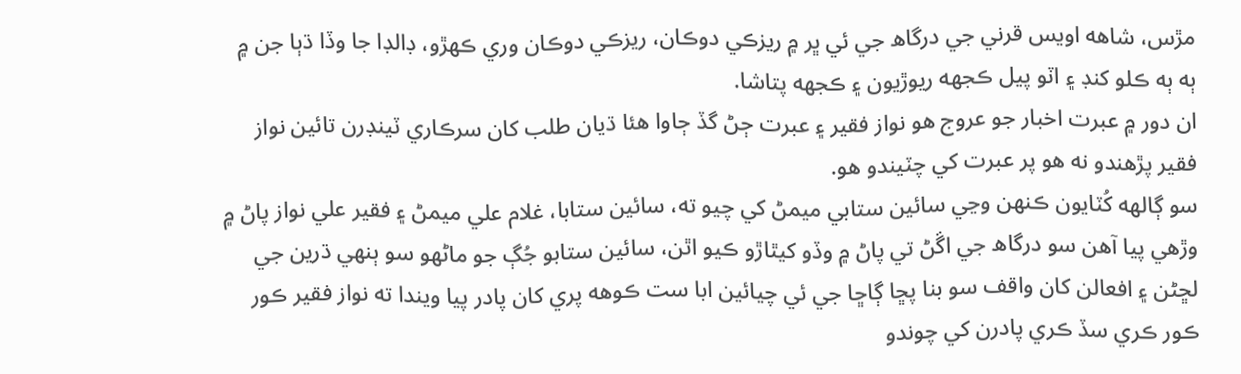مڙس، شاهه اويس قرني جي درگاھ جي ئي ڀر ۾ ريزڪي دوڪان، ريزڪي دوڪان وري ڪهڙو، ڊالڊا جا وڏا ڌٻا جن ۾ ٻه ٻه ڪلو کنڊ ۽ اٽو پيل ڪجهه ريوڙيون ۽ ڪجهه پتاشا.
ان دور ۾ عبرت اخبار جو عروج هو نواز فقير ۽ عبرت ڄڻ گڏ ڄاوا هئا ڌيان طلب کان سرڪاري ٽينڊرن تائين نواز فقير پڙهندو نه هو پر عبرت کي چٽيندو هو.
سو ڳالهه کُٽايون ڪنهن وڃي سائين ستابي ميمڻ کي چيو ته، سائين ستابا، غلام علي ميمڻ ۽ فقير علي نواز پاڻ ۾ وڙهي پيا آهن سو درگاھ جي اڱڻ تي پاڻ ۾ وڏو کيٿاڙو ڪيو اٿن، سائين ستابو جُڳ جو ماڻهو سو ٻنهي ڌرين جي لڇڻن ۽ افعالن کان واقف سو بنا پڇا ڳاڇا جي ئي چيائين ابا ست ڪوهه پري کان پادر پيا ويندا ته نواز فقير ڪور ڪور ڪري سڏ ڪري پادرن کي چوندو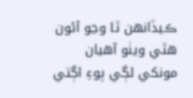ڪيڏانهن ٿا وڃو آئون هٿي ويٺو آهيان مونکي لڳي پوءِ اڳتي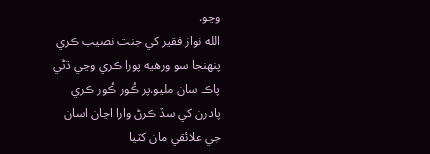وڃو.
الله نواز فقير کي جنت نصيب ڪري پنهنجا سو ورهيه پورا ڪري وڃي ڌڻي پاڪ سان مليو.پر ڪُور ڪُور ڪري پادرن کي سڏ ڪرڻ وارا اڃان اسان جي علائقي مان کٽيا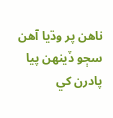ناهن پر وڌيا آهن سڄو ڏينهن پيا پادرن کي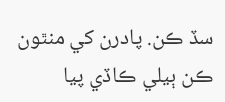سڏ ڪن. پادرن کي منٿون ڪن ٻيلي ڪاڏي پيا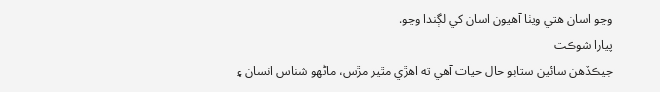وڃو اسان هتي ويٺا آهيون اسان کي لڳندا وڃو.
پيارا شوڪت
جيڪڏهن سائين ستابو حال حيات آهي ته اهڙي مٿير مڙس، ماڻهو شناس انسان ۽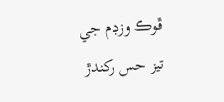ڦوڪ وزڊم جي تيز حس رکندڙ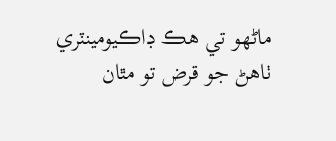ماڻهو تي هڪ ڊاڪيومينٽري ٺاهڻ جو قرض تو مٿان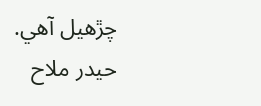چڙهيل آهي.
حيدر ملاح